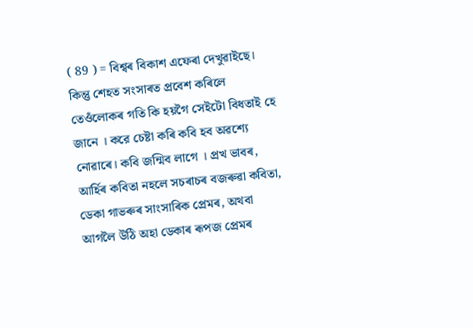( 89 ) = বিশ্বৰ বিকাশ এফেৰা দেখুৱাইছে। কিন্তু শেহত সংসাৰত প্রবেশ কৰিলে তেওঁলোকৰ গতি কি হয়গৈ সেইটো বিধতাই হে জানে । করে চেষ্টা কৰি কবি হব অৱশ্যে নোৱাৰে। কবি জন্মিব লাগে । প্রখ ভাবৰ, আৰ্হিৰ কবিতা নহলে সচৰাচৰ বজৰুৱা কবিতা, ডেকা গাভৰুৰ সাংসাৰিক প্ৰেমৰ, অথবা আগলৈ উঠি অহা ডেকাৰ ৰূপজ প্ৰেমৰ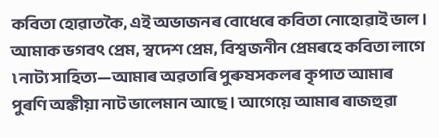কবিতা হোৱাতকৈ, এই অভাজনৰ বোধেৰে কবিতা নোহোৱাই ভাল । আমাক ভগবৎ প্রেম, স্বদেশ প্রেম, বিশ্বজনীন প্ৰেমৰহে কবিতা লাগে ৷ নাট্য সাহিত্য—আমাৰ অৱতাৰি পুৰুষসকলৰ কৃপাত আমাৰ পুৰণি অঙ্কীয়া নাট ভালেমান আছে । আগেয়ে আমাৰ ৰাজহুৱা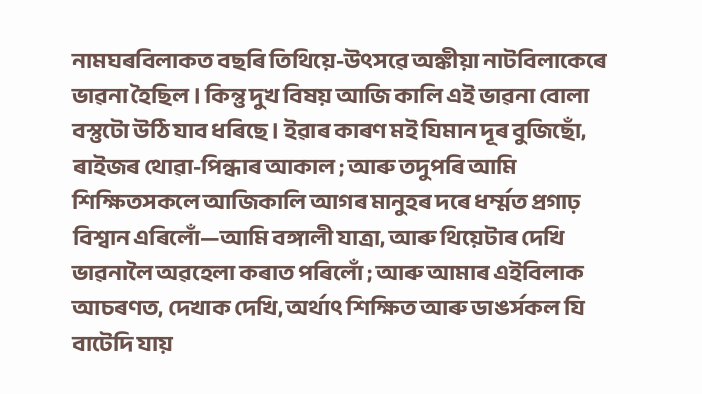নামঘৰবিলাকত বছৰি তিথিয়ে-উৎসৱে অঙ্কীয়া নাটবিলাকেৰে ভাৱনা হৈছিল । কিন্তু দুখ বিষয় আজি কালি এই ভাৱনা বোলা বস্তুটো উঠি যাব ধৰিছে । ইৱাৰ কাৰণ মই যিমান দূৰ বুজিছোঁ, ৰাইজৰ থোৱা-পিন্ধাৰ আকাল ; আৰু তদুপৰি আমি শিক্ষিতসকলে আজিকালি আগৰ মানুহৰ দৰে ধৰ্ম্মত প্রগাঢ় বিশ্বান এৰিলোঁ—আমি বঙ্গালী যাত্ৰা, আৰু থিয়েটাৰ দেখি ভাৱনালৈ অৱহেলা কৰাত পৰিলোঁ ; আৰু আমাৰ এইবিলাক আচৰণত, দেখাক দেখি, অর্থাৎ শিক্ষিত আৰু ডাঙৰ্সকল যি বাটেদি যায়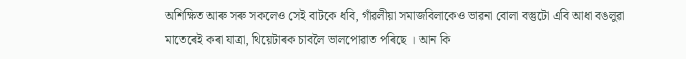অশিক্ষিত আৰু সৰু সকলেও সেই বাটকে ধবি, গাঁৱলীয়া সমাজবিলাকেও ভাৱনা বোলা বস্তুটো এবি আধা বঙলুৱা মাতেৰেই কৰা যাত্রা, থিয়েটাৰক চাবলৈ ভালপোৱাত পৰিছে । আন কি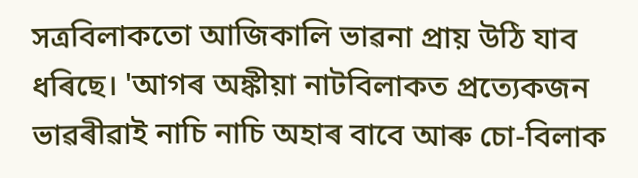সত্ৰবিলাকতো আজিকালি ভাৱনা প্রায় উঠি যাব ধৰিছে। 'আগৰ অঙ্কীয়া নাটবিলাকত প্রত্যেকজন ভাৱৰীৱাই নাচি নাচি অহাৰ বাবে আৰু চো-বিলাক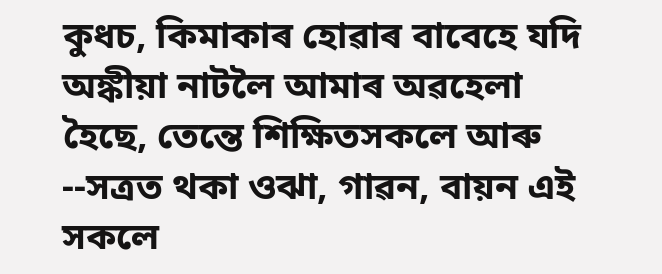কুধচ, কিমাকাৰ হোৱাৰ বাবেহে যদি অঙ্কীয়া নাটলৈ আমাৰ অৱহেলা হৈছে, তেন্তে শিক্ষিতসকলে আৰু --সত্ৰত থকা ওঝা, গাৱন, বায়ন এই সকলে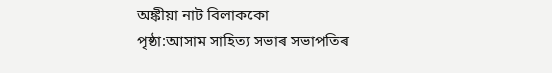অঙ্কীয়া নাট বিলাককো
পৃষ্ঠা:আসাম সাহিত্য সভাৰ সভাপতিৰ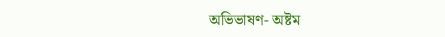অভিভাষণ- অষ্টম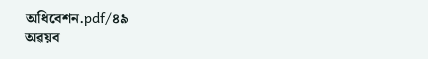অধিবেশন.pdf/৪৯
অৱয়ব